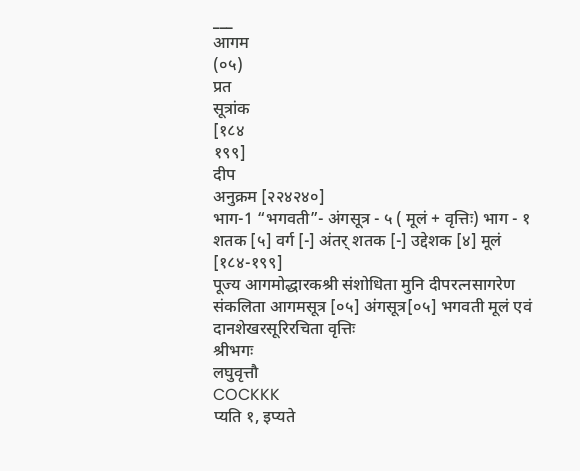___
आगम
(०५)
प्रत
सूत्रांक
[१८४
१९९]
दीप
अनुक्रम [२२४२४०]
भाग-1 “भगवती”- अंगसूत्र - ५ ( मूलं + वृत्तिः) भाग - १
शतक [५] वर्ग [-] अंतर् शतक [-] उद्देशक [४] मूलं [१८४-१९९]
पूज्य आगमोद्धारकश्री संशोधिता मुनि दीपरत्नसागरेण संकलिता आगमसूत्र [०५] अंगसूत्र[०५] भगवती मूलं एवं दानशेखरसूरिरचिता वृत्तिः
श्रीभगः
लघुवृत्तौ
COCKKK
प्यति १, इप्यते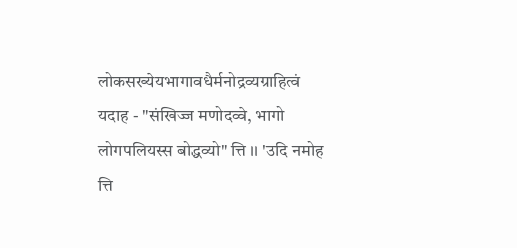लोकसख्येयभागावधैर्मनोद्रव्यग्राहित्वं यदाह - "संखिज्ज मणोदव्वे, भागो लोगपलियस्स बोद्धव्यो" त्ति ।। 'उदि नमोह त्ति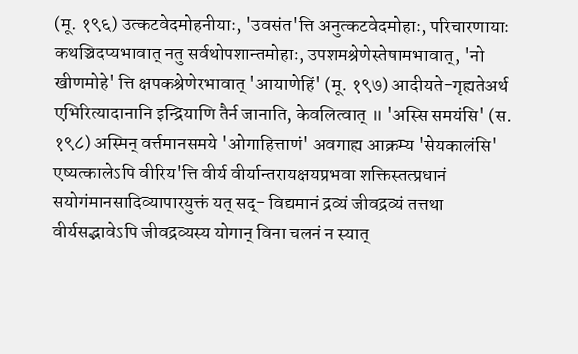(मू. १९६) उत्कटवेदमोहनीयाः, 'उवसंत'त्ति अनुत्कटवेदमोहाः, परिचारणायाः कथञ्चिदप्यभावात् नतु सर्वथोपशान्तमोहाः, उपशमश्रेणेस्तेषामभावात्, 'नो खीणमोहे' त्ति क्षपकश्रेणेरभावात् 'आयाणेहिं' (मू. १९७) आदीयते-गृह्यतेअर्थ एभिरित्यादानानि इन्द्रियाणि तैर्न जानाति, केवलित्वात् ॥ 'अस्सि समयंसि' (स. १९८) अस्मिन् वर्त्तमानसमये 'ओगाहित्ताणं' अवगाह्य आक्रम्य 'सेयकालंसि' एष्यत्कालेऽपि वीरिय'त्ति वीर्य वीर्यान्तरायक्षयप्रभवा शक्तिस्तत्प्रधानं सयोगंमानसादिव्यापारयुक्तं यत् सद्- विद्यमानं द्रव्यं जीवद्रव्यं तत्तथा वीर्यसद्भावेऽपि जीवद्रव्यस्य योगान् विना चलनं न स्यात्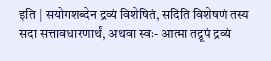इति | सयोगशब्देन द्रव्यं विशेषितं, सदिति विशेषणं तस्य सदा सत्तावधारणार्थं, अथवा स्वः- आत्मा तद्रूपं द्रव्यं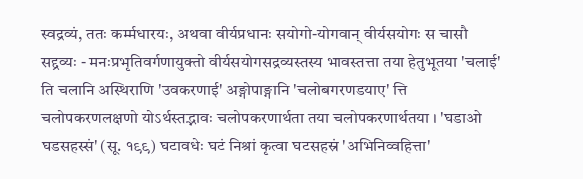स्वद्रव्यं, ततः कर्म्मधारयः, अथवा वीर्यप्रधानः सयोगो-योगवान् वीर्यसयोगः स चासौ सद्द्रव्यः - मनःप्रभृतिवर्गणायुक्तो वीर्यसयोगसद्रव्यस्तस्य भावस्तत्ता तया हेतुभूतया 'चलाई' ति चलानि अस्थिराणि 'उवकरणाई' अङ्गोपाङ्गानि 'चलोबगरणडयाए' त्ति चलोपकरणलक्षणो योऽर्थस्तद्भावः चलोपकरणार्थता तया चलोपकरणार्थतया । 'घडाओ घडसहस्सं' (सू. १९९) घटावधेः घटं निश्रां कृत्वा घटसहस्रं 'अभिनिव्वहित्ता'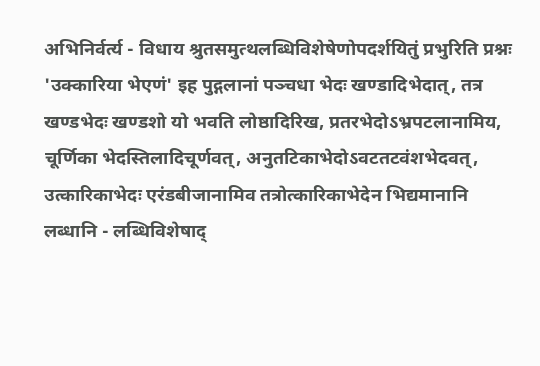अभिनिर्वर्त्य - विधाय श्रुतसमुत्थलब्धिविशेषेणोपदर्शयितुं प्रभुरिति प्रश्नः 'उक्कारिया भेएणं' इह पुद्गलानां पञ्चधा भेदः खण्डादिभेदात्, तत्र खण्डभेदः खण्डशो यो भवति लोष्ठादिरिख, प्रतरभेदोऽभ्रपटलानामिय, चूर्णिका भेदस्तिलादिचूर्णवत्, अनुतटिकाभेदोऽवटतटवंशभेदवत्, उत्कारिकाभेदः एरंडबीजानामिव तत्रोत्कारिकाभेदेन भिद्यमानानि लब्धानि - लब्धिविशेषाद्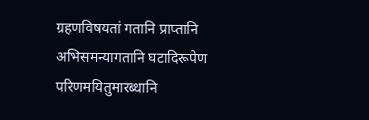ग्रहणविषयतां गतानि प्राप्तानि अभिसमन्यागतानि घटादिरूपेण परिणमयितुमारब्धानि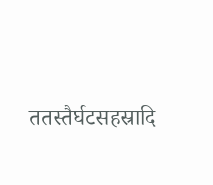ततस्तैर्घटसहस्रादि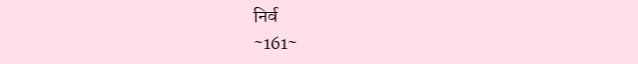निर्व
~161~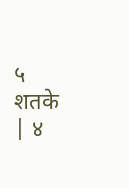५ शतके
| ४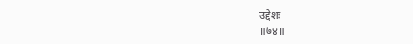उद्देशः
॥७४॥